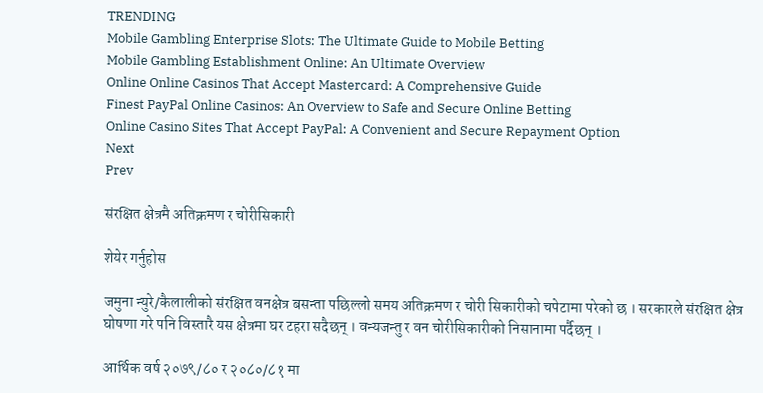TRENDING
Mobile Gambling Enterprise Slots: The Ultimate Guide to Mobile Betting
Mobile Gambling Establishment Online: An Ultimate Overview
Online Online Casinos That Accept Mastercard: A Comprehensive Guide
Finest PayPal Online Casinos: An Overview to Safe and Secure Online Betting
Online Casino Sites That Accept PayPal: A Convenient and Secure Repayment Option
Next
Prev

संरक्षित क्षेत्रमै अतिक्रमण र चोरीसिकारी

शेयेर गर्नुहोस

जमुना न्युरे/कैलालीको संरक्षित वनक्षेत्र बसन्ता पछिल्लो समय अतिक्रमण र चोरी सिकारीको चपेटामा परेको छ । सरकारले संरक्षित क्षेत्र घोषणा गरे पनि विस्तारै यस क्षेत्रमा घर टहरा सदैछन् । वन्यजन्तु र वन चोरीसिकारीको निसानामा पर्दैछन् ।

आर्थिक वर्ष २०७९/८० र २०८०/८१ मा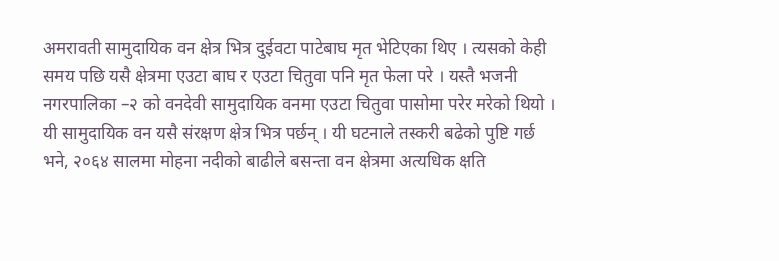अमरावती सामुदायिक वन क्षेत्र भित्र दुईवटा पाटेबाघ मृत भेटिएका थिए । त्यसको केही समय पछि यसै क्षेत्रमा एउटा बाघ र एउटा चितुवा पनि मृत फेला परे । यस्तै भजनी नगरपालिका –२ को वनदेवी सामुदायिक वनमा एउटा चितुवा पासोमा परेर मरेको थियो । यी सामुदायिक वन यसै संरक्षण क्षेत्र भित्र पर्छन् । यी घटनाले तस्करी बढेको पुष्टि गर्छ भने, २०६४ सालमा मोहना नदीको बाढीले बसन्ता वन क्षेत्रमा अत्यधिक क्षति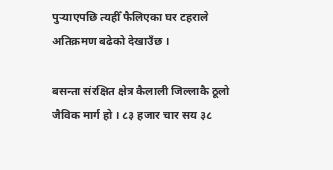पुर्‍याएपछि त्यहीँ फैलिएका घर टहराले अतिक्रमण बढेको देखाउँछ ।

बसन्ता संरक्षित क्षेत्र कैलाली जिल्लाकै ठूलो जैविक मार्ग हो । ८३ हजार चार सय ३८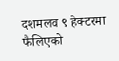दशमलव ९ हेक्टरमा फैलिएको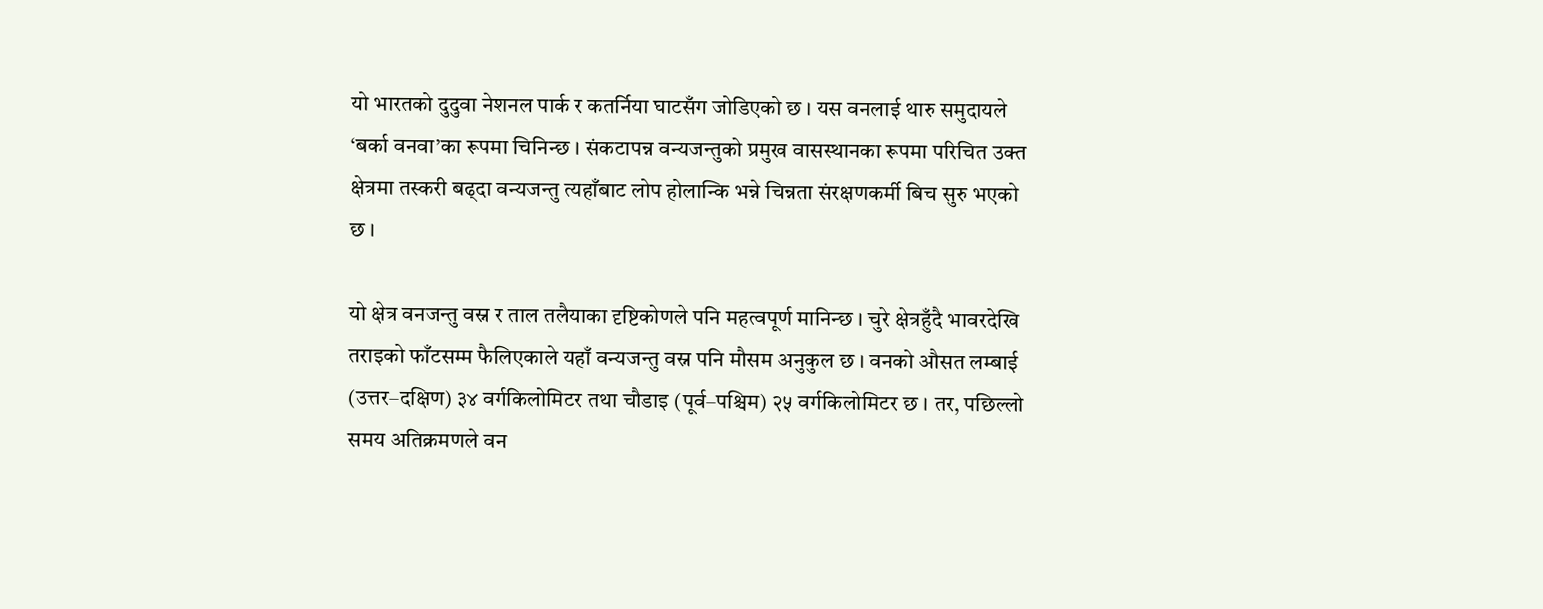यो भारतको दुदुवा नेशनल पार्क र कतर्निया घाटसँग जोडिएको छ । यस वनलाई थारु समुदायले ‘बर्का वनवा’का रूपमा चिनिन्छ । संकटापन्न वन्यजन्तुको प्रमुख वासस्थानका रूपमा परिचित उक्त क्षेत्रमा तस्करी बढ्दा वन्यजन्तु त्यहाँबाट लोप होलान्कि भन्ने चिन्नता संरक्षणकर्मी बिच सुरु भएको छ ।

यो क्षेत्र वनजन्तु वस्न र ताल तलैयाका दृष्टिकोणले पनि महत्वपूर्ण मानिन्छ । चुरे क्षेत्रहुँदै भावरदेखि तराइको फाँटसम्म फैलिएकाले यहाँ वन्यजन्तु वस्न पनि मौसम अनुकुल छ । वनको औसत लम्बाई (उत्तर–दक्षिण) ३४ वर्गकिलोमिटर तथा चौडाइ (पूर्व–पश्चिम) २५ वर्गकिलोमिटर छ । तर, पछिल्लो समय अतिक्रमणले वन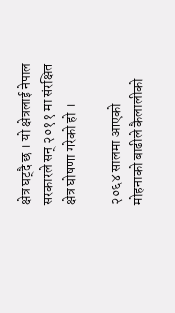क्षेत्र घट्दै छ । यो क्षेत्रलाई नेपाल सरकारले सन् २०११ मा संरक्षित क्षेत्र घोषणा गरेको हो ।

२०६४ सालमा आएको मोहनाको बाढीले कैलालीको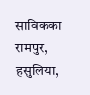साविकका रामपुर, हसुलिया,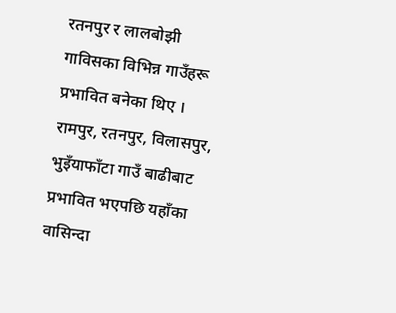रतनपुर र लालबोझी गाविसका विभिन्न गाउँहरू प्रभावित बनेका थिए । रामपुर, रतनपुर, विलासपुर, भुइँयाफाँटा गाउँ बाढीबाट प्रभावित भएपछि यहाँका वासिन्दा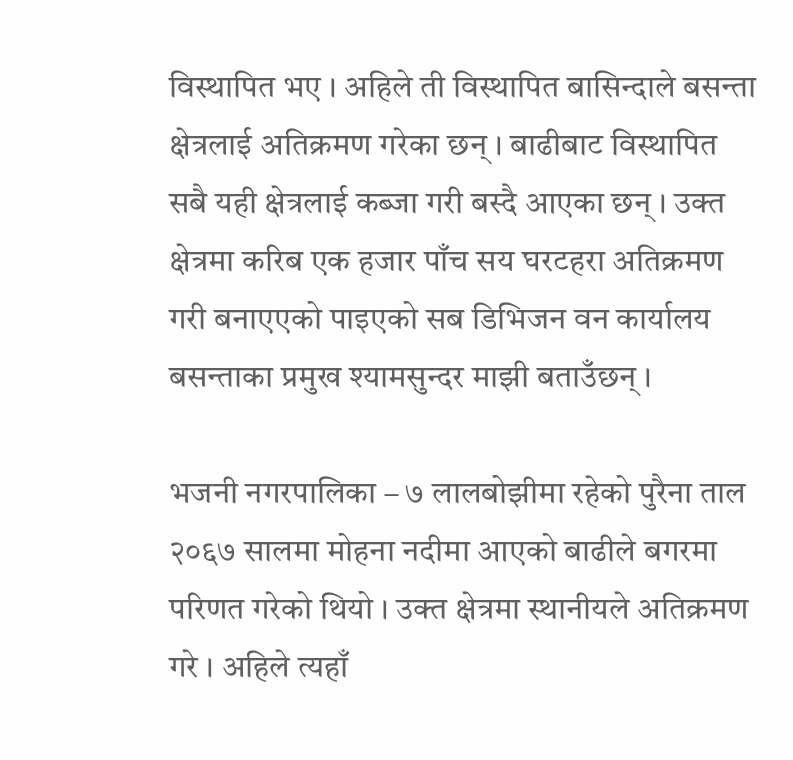विस्थापित भए । अहिले ती विस्थापित बासिन्दाले बसन्ता क्षेत्रलाई अतिक्रमण गरेका छन् । बाढीबाट विस्थापित सबै यही क्षेत्रलाई कब्जा गरी बस्दै आएका छन् । उक्त क्षेत्रमा करिब एक हजार पाँच सय घरटहरा अतिक्रमण गरी बनाएएको पाइएको सब डिभिजन वन कार्यालय बसन्ताका प्रमुख श्यामसुन्दर माझी बताउँछन् ।

भजनी नगरपालिका – ७ लालबोझीमा रहेको पुरैना ताल २०६७ सालमा मोहना नदीमा आएको बाढीले बगरमा परिणत गरेको थियो । उक्त क्षेत्रमा स्थानीयले अतिक्रमण गरे । अहिले त्यहाँ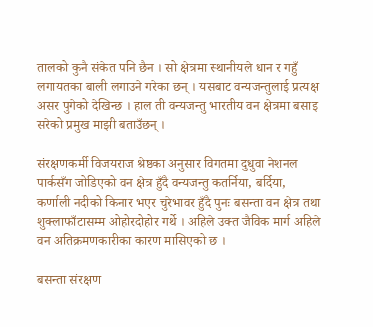तालको कुनै संकेत पनि छैन । सो क्षेत्रमा स्थानीयले धान र गहुँ लगायतका बाली लगाउने गरेका छन् । यसबाट वन्यजन्तुलाई प्रत्यक्ष असर पुगेको देखिन्छ । हाल ती वन्यजन्तु भारतीय वन क्षेत्रमा बसाइ सरेको प्रमुख माझी बताउँछन् ।

संरक्षणकर्मी विजयराज श्रेष्ठका अनुसार विगतमा दुधुवा नेशनल पार्कसँग जोडिएको वन क्षेत्र हुँदै वन्यजन्तु कतर्निया, बर्दिया, कर्णाली नदीको किनार भएर चुरेभावर हुँदै पुनः बसन्ता वन क्षेत्र तथा शुक्लाफाँटासम्म ओहोरदोहोर गर्थे । अहिले उक्त जैविक मार्ग अहिले वन अतिक्रमणकारीका कारण मासिएको छ ।

बसन्ता संरक्षण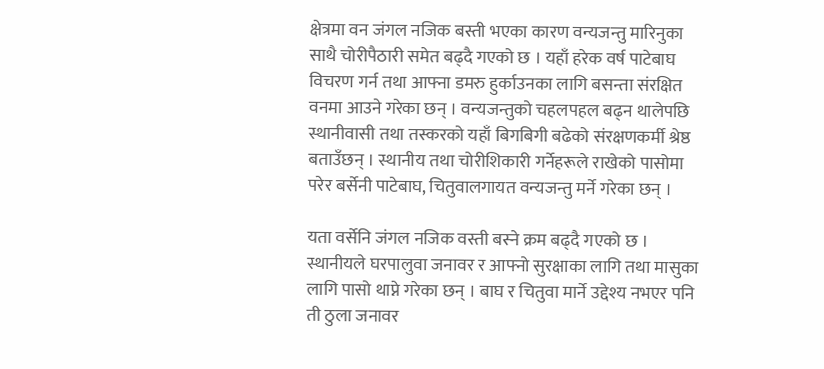क्षेत्रमा वन जंगल नजिक बस्ती भएका कारण वन्यजन्तु मारिनुका साथै चोरीपैठारी समेत बढ्दै गएको छ । यहाँ हरेक वर्ष पाटेबाघ विचरण गर्न तथा आफ्ना डमरु हुर्काउनका लागि बसन्ता संरक्षित वनमा आउने गरेका छन् । वन्यजन्तुको चहलपहल बढ्न थालेपछि स्थानीवासी तथा तस्करको यहाँ बिगबिगी बढेको संरक्षणकर्मी श्रेष्ठ बताउँछन् । स्थानीय तथा चोरीशिकारी गर्नेहरूले राखेको पासोमा परेर बर्सेनी पाटेबाघ, चितुवालगायत वन्यजन्तु मर्ने गरेका छन् ।

यता वर्सेनि जंगल नजिक वस्ती बस्ने क्रम बढ्दै गएको छ । स्थानीयले घरपालुवा जनावर र आफ्नो सुरक्षाका लागि तथा मासुका लागि पासो थाप्ने गरेका छन् । बाघ र चितुवा मार्ने उद्देश्य नभएर पनि ती ठुला जनावर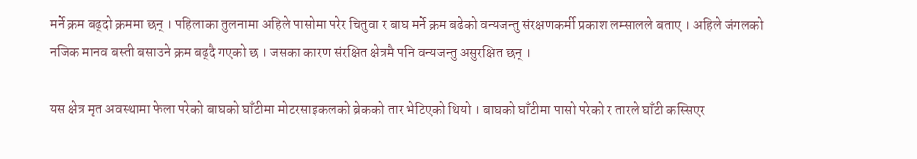मर्ने क्रम बढ्दो क्रममा छन् । पहिलाका तुलनामा अहिले पासोमा परेर चितुवा र बाघ मर्ने क्रम बढेको वन्यजन्तु संरक्षणकर्मी प्रकाश लम्सालले बताए । अहिले जंगलको नजिक मानव बस्ती बसाउने क्रम बढ्दै गएको छ । जसका कारण संरक्षित क्षेत्रमै पनि वन्यजन्तु असुरक्षित छन् ।

यस क्षेत्र मृत अवस्थामा फेला परेको बाघको घाँटीमा मोटरसाइकलको ब्रेकको तार भेटिएको थियो । बाघको घाँटीमा पासो परेको र तारले घाँटी कस्सिएर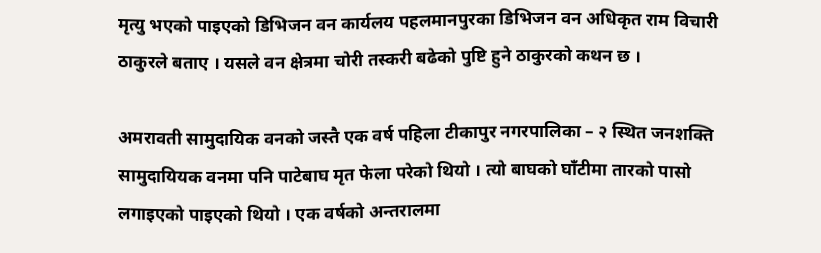मृत्यु भएको पाइएको डिभिजन वन कार्यलय पहलमानपुरका डिभिजन वन अधिकृत राम विचारी ठाकुरले बताए । यसले वन क्षेत्रमा चोरी तस्करी बढेको पुष्टि हुने ठाकुरको कथन छ ।

अमरावती सामुदायिक वनको जस्तै एक वर्ष पहिला टीकापुर नगरपालिका – २ स्थित जनशक्ति सामुदायियक वनमा पनि पाटेबाघ मृत फेला परेको थियो । त्यो बाघको घाँटीमा तारको पासो लगाइएको पाइएको थियो । एक वर्षको अन्तरालमा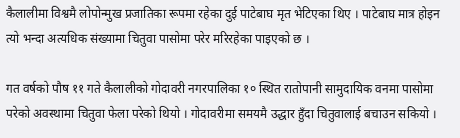कैलालीमा विश्वमै लोपोन्मुख प्रजातिका रूपमा रहेका दुई पाटेबाघ मृत भेटिएका थिए । पाटेबाघ मात्र होइन त्यो भन्दा अत्यधिक संख्यामा चितुवा पासोमा परेर मरिरहेका पाइएको छ ।

गत वर्षको पौष ११ गते कैलालीको गोदावरी नगरपालिका १० स्थित रातोपानी सामुदायिक वनमा पासोमा परेको अवस्थामा चितुवा फेला परेको थियो । गोदावरीमा समयमै उद्धार हुँदा चितुवालाई बचाउन सकियो ।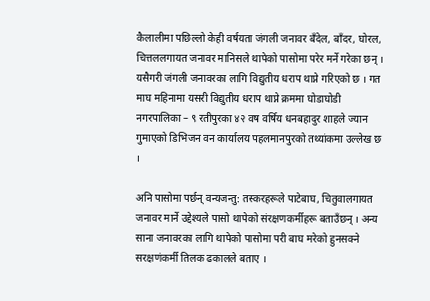कैलालीमा पछिल्लो केही वर्षयता जंगली जनावर बँदेल, बाँदर, घोरल, चित्तललगायत जनावर मानिसले थापेको पासोमा परेर मर्ने गरेका छन् । यसैगरी जंगली जनावरका लागि विद्युतीय धराप थाप्ने गरिएको छ । गत माघ महिनामा यसरी विद्युतीय धराप थाप्ने क्रममा घोडाघोडी नगरपालिका – ९ रतीपुरका ४२ वष वर्षिय धनबहादुर शाहले ज्यान गुमाएको डिभिजन वन कार्यालय पहलमानपुरको तथ्यांकमा उल्लेख छ ।

अनि पासोमा पर्छन् वन्यजन्तु: तस्करहरूले पाटेबाघ, चितुवालगायत जनावर मार्ने उद्देश्यले पासो थापेको संरक्षणकर्मीहरू बताउँछन् । अन्य साना जनावरका लागि थापेको पासोमा परी बाघ मरेको हुनसक्ने सरक्षणंकर्मी तिलक ढकालले बताए ।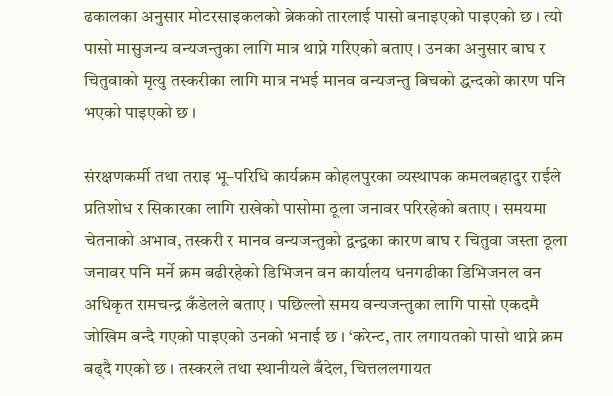ढकालका अनुसार मोटरसाइकलको ब्रेकको तारलाई पासो बनाइएको पाइएको छ । त्यो पासो मासुजन्य वन्यजन्तुका लागि मात्र थाप्ने गरिएको बताए । उनका अनुसार बाघ र चितुवाको मृत्यु तस्करीका लागि मात्र नभई मानव वन्यजन्तु बिचको द्धन्दको कारण पनि भएको पाइएको छ ।

संरक्षणकर्मी तथा तराइ भू–परिधि कार्यक्रम कोहलपुरका व्यस्थापक कमलबहादुर राईले प्रतिशोध र सिकारका लागि राखेको पासोमा ठूला जनावर परिरहेको बताए । समयमा चेतनाको अभाव, तस्करी र मानव वन्यजन्तुको द्वन्द्वका कारण बाघ र चितुवा जस्ता ठूला जनावर पनि मर्ने क्रम बढीरहेको डिभिजन वन कार्यालय धनगढीका डिभिजनल वन अधिकृत रामचन्द्र कँडेलले बताए । पछिल्लो समय वन्यजन्तुका लागि पासो एकदमै जोखिम बन्दै गएको पाइएको उनको भनाई छ । ‘करेन्ट, तार लगायतको पासो थाप्ने क्रम बढ्दै गएको छ । तस्करले तथा स्थानीयले बँदेल, चित्तललगायत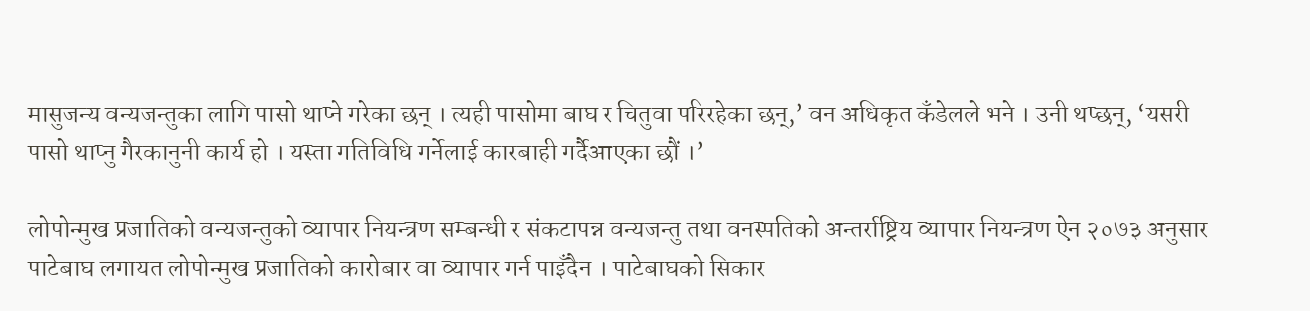मासुजन्य वन्यजन्तुका लागि पासो थाप्ने गरेका छन् । त्यही पासोमा बाघ र चितुवा परिरहेका छन्,’ वन अधिकृत कँडेलले भने । उनी थप्छन्, ‘यसरी पासो थाप्नु गैरकानुनी कार्य हो । यस्ता गतिविधि गर्नेलाई कारबाही गर्दैआएका छौं ।’

लोपोन्मुख प्रजातिको वन्यजन्तुको व्यापार नियन्त्रण सम्बन्धी र संकटापन्न वन्यजन्तु तथा वनस्पतिको अन्तर्राष्ट्रिय व्यापार नियन्त्रण ऐन २०७३ अनुसार पाटेबाघ लगायत लोपोन्मुख प्रजातिको कारोबार वा व्यापार गर्न पाइँदैन । पाटेबाघको सिकार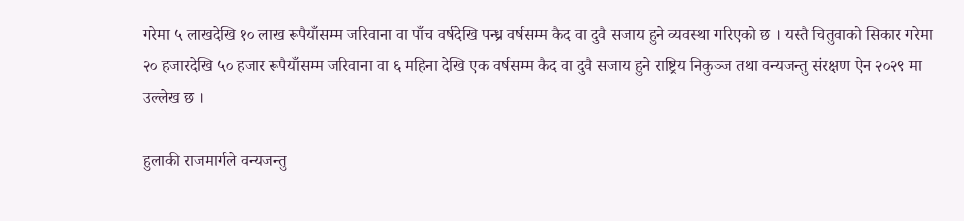गरेमा ५ लाखदेखि १० लाख रूपैयाँसम्म जरिवाना वा पाँच वर्षदेखि पन्ध्र वर्षसम्म कैद वा दुवै सजाय हुने व्यवस्था गरिएको छ । यस्तै चितुवाको सिकार गरेमा २० हजारदेखि ५० हजार रूपैयाँसम्म जरिवाना वा ६ महिना देखि एक वर्षसम्म कैद वा दुवै सजाय हुने राष्ट्रिय निकुञ्ज तथा वन्यजन्तु संरक्षण ऐन २०२९ मा उल्लेख छ ।

हुलाकी राजमार्गले वन्यजन्तु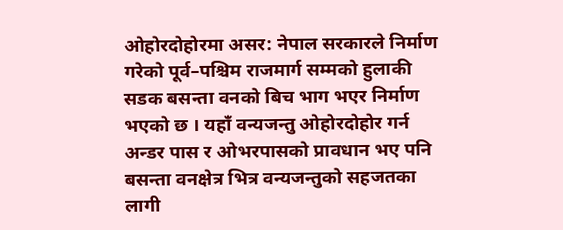ओहोरदोहोरमा असर: नेपाल सरकारले निर्माण गरेको पूर्व–पश्चिम राजमार्ग सम्मको हुलाकी सडक बसन्ता वनको बिच भाग भएर निर्माण भएको छ । यहाँ वन्यजन्तु ओहोरदोहोर गर्न अन्डर पास र ओभरपासको प्रावधान भए पनि बसन्ता वनक्षेत्र भित्र वन्यजन्तुको सहजतका लागी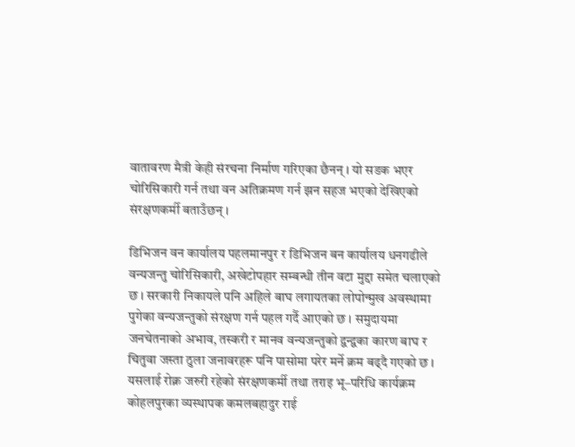वातावरण मैत्री केही संरचना निर्माण गरिएका छैनन् । यो सडक भएर चोरिसिकारी गर्न तथा वन अतिक्रमण गर्न झन सहज भएको देखिएको संरक्षणकर्मी बताउँछन् ।

डिभिजन वन कार्यालय पहलमानपुर र डिभिजन बन कार्यालय धनगढीले वन्यजन्तु चोरिसिकारी, अखेटोपहार सम्बन्धी तीन वटा मुद्दा समेत चलाएको छ । सरकारी निकायले पनि अहिले बाघ लगायतका लोपोन्मुख अवस्थामा पुगेका वन्यजन्तुको संरक्षण गर्न पहल गर्दै आएको छ । समुदायमा जनचेतनाको अभाव, तस्करी र मानव वन्यजन्तुको द्वन्द्वका कारण बाघ र चितुवा जस्ता ठुला जनावरहरू पनि पासोमा परेर मर्ने क्रम बढ्दै गएको छ । यसलाई रोक्न जरुरी रहेको संरक्षणकर्मी तथा तराइ भू–परिधि कार्यक्रम कोहलपुरका व्यस्थापक कमलबहादुर राई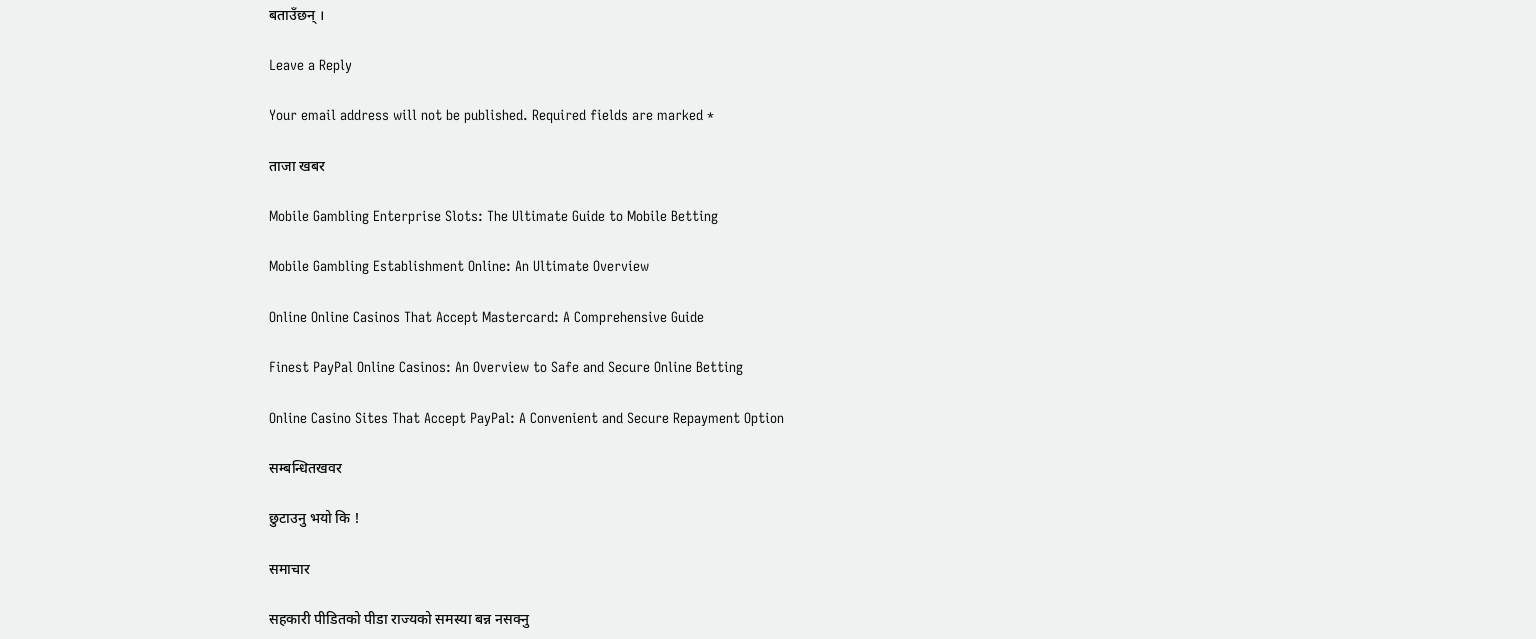बताउँछन् ।

Leave a Reply

Your email address will not be published. Required fields are marked *

ताजा खबर

Mobile Gambling Enterprise Slots: The Ultimate Guide to Mobile Betting

Mobile Gambling Establishment Online: An Ultimate Overview

Online Online Casinos That Accept Mastercard: A Comprehensive Guide

Finest PayPal Online Casinos: An Overview to Safe and Secure Online Betting

Online Casino Sites That Accept PayPal: A Convenient and Secure Repayment Option

सम्बन्धितखवर

छुटाउनु भयो कि !

समाचार

सहकारी पीडितको पीडा राज्यको समस्या बन्न नसक्नु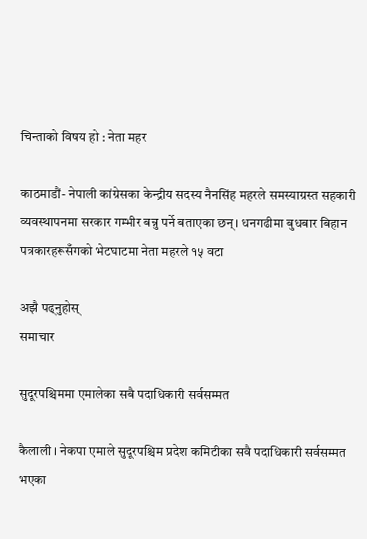चिन्ताको विषय हो : नेता महर

काठमाडौं- नेपाली कांग्रेसका केन्द्रीय सदस्य नैनसिंह महरले समस्याग्रस्त सहकारी व्यवस्थापनमा सरकार गम्भीर बन्नु पर्ने बताएका छन्। धनगढीमा बुधबार बिहान पत्रकारहरूसँगको भेटघाटमा नेता महरले १५ वटा

अझै पढ्नुहोस्
समाचार

सुदूरपश्चिममा एमालेका सबै पदाधिकारी सर्वसम्मत

कैलाली । नेकपा एमाले सुदूरपश्चिम प्रदेश कमिटीका सवै पदाधिकारी सर्वसम्मत भएका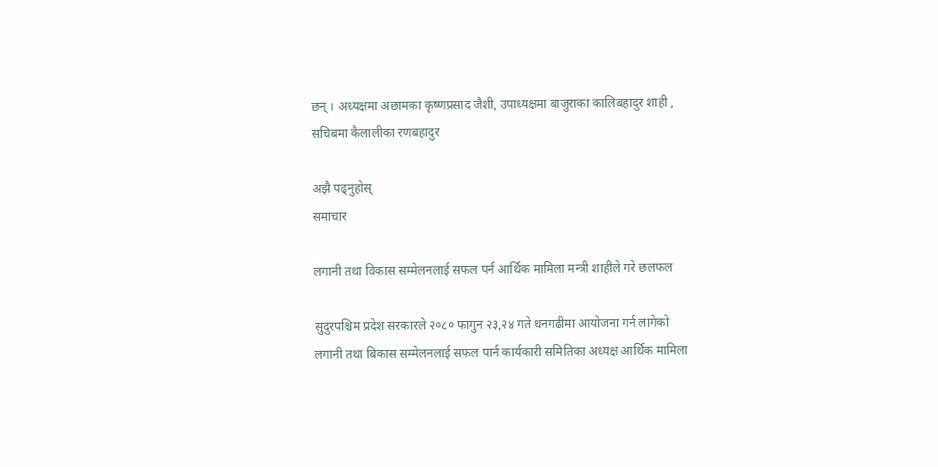छन् । अध्यक्षमा अछामका कृष्णप्रसाद जैशी, उपाध्यक्षमा बाजुराका कालिबहादुर शाही , सचिबमा कैलालीका रणबहादुर

अझै पढ्नुहोस्
समाचार

लगानी तथा विकास सम्मेलनलाई सफल पर्न आर्थिक मामिला मन्त्री शाहीले गरे छलफल

सुदुरपश्चिम प्रदेश सरकारले २०८० फागुन २३,२४ गते धनगढीमा आयोजना गर्न लागेको लगानी तथा बिकास सम्मेलनलाई सफल पार्न कार्यकारी समितिका अध्यक्ष आर्थिक मामिला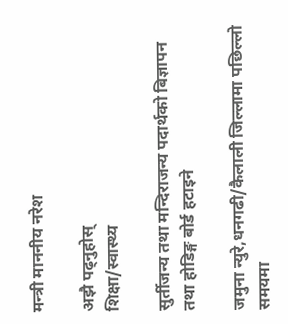मन्त्री माननीय नरेश

अझै पढ्नुहोस्
शिक्षा/स्वास्थ्य

सुर्तीजन्य तथा मन्दिराजन्य पदार्थको बिज्ञापन तथा होडिङ्ग बोर्ड हटाइने

जमुना न्युरे,धनगढी/कैलाली जिल्लामा पछिल्लो समयमा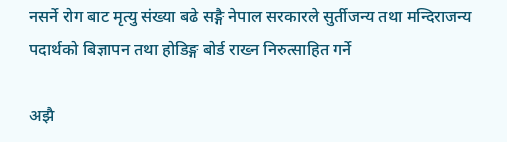नसर्ने रोग बाट मृत्यु संख्या बढे सङ्गै नेपाल सरकारले सुर्तीजन्य तथा मन्दिराजन्य पदार्थको बिज्ञापन तथा होडिङ्ग बोर्ड राख्न निरुत्साहित गर्ने

अझै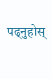पढ्नुहोस्